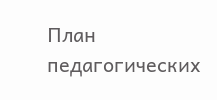План педагогических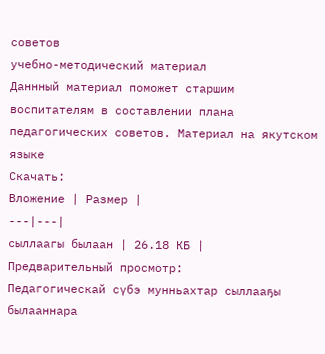советов
учебно-методический материал
Даннный материал поможет старшим воспитателям в составлении плана педагогических советов. Материал на якутском языке
Скачать:
Вложение | Размер |
---|---|
сыллаагы былаан | 26.18 КБ |
Предварительный просмотр:
Педагогическай сүбэ мунньахтар сыллааҕы былааннара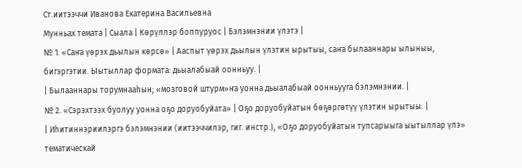Ст.иитээччи Иванова Екатерина Васильевна
Мунньах темата | Сыала | Көрүллэр боппуруос | Бэлэмнэнии үлэтэ |
№ 1. «Саҥа үөрэх дьылын көрсө» | Ааспыт үөрэх дьылын үлэтин ырытыы, саҥа былааннары ылыныы, бигэргэтии. Ыытыллар формата: дьыалабыай оонньуу. |
| Былааннары торумнааһын; «мозговой штурм»ҥа уонна дьыалабыай оонньууга бэлэмнэнии. |
№ 2. «Сэрэхтээх буолуу уонна оҕо доруобуйата» | Оҕо доруобуйатын бөҕөргөтүү үлэтин ырытыы. |
| Иһитиннэриилэргэ бэлэмнэнии (иитээччилэр, гиг. инстр.), «Оҕо доруобуйатын тупсарыыга ыытыллар үлэ» тематическай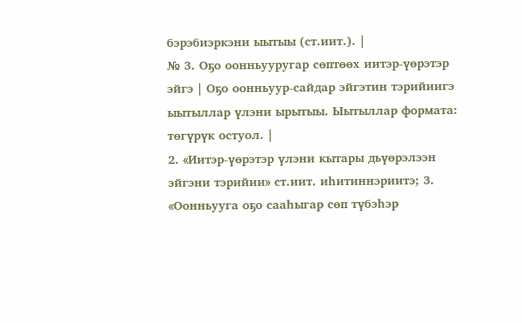бэрэбиэркэни ыытыы (ст.иит.). |
№ 3. Оҕо оонньууругар сөптөөх иитэр-үөрэтэр эйгэ | Оҕо оонньуур-сайдар эйгэтин тэрийиигэ ыытыллар үлэни ырытыы. Ыытыллар формата: төгүрүк остуол. |
2. «Иитэр-үөрэтэр үлэни кытары дьүөрэлээн эйгэни тэрийии» ст.иит. иһитиннэриитэ; 3. «Оонньууга оҕо сааһыгар сөп түбэһэр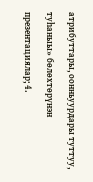атрибуттары, оонньуурдары туттуу, туһаныы» бөлөхтөрүнэн презентациялар; 4.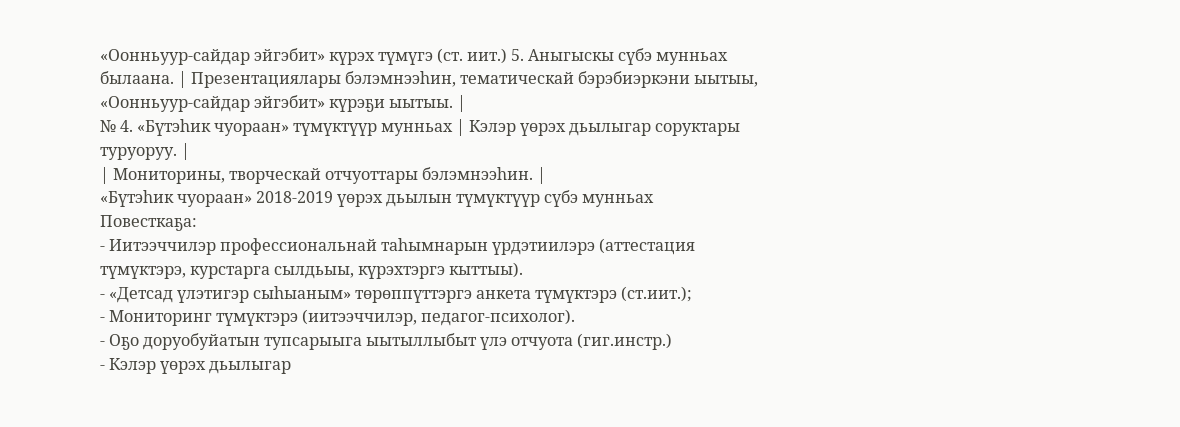«Оонньуур-сайдар эйгэбит» күрэх түмүгэ (ст. иит.) 5. Аныгыскы сүбэ мунньах былаана. | Презентациялары бэлэмнээһин, тематическай бэрэбиэркэни ыытыы, «Оонньуур-сайдар эйгэбит» күрэҕи ыытыы. |
№ 4. «Бүтэһик чуораан» түмүктүүр мунньах | Кэлэр үөрэх дьылыгар соруктары туруоруу. |
| Мониторины, творческай отчуоттары бэлэмнээһин. |
«Бүтэһик чуораан» 2018-2019 үөрэх дьылын түмүктүүр сүбэ мунньах
Повесткаҕа:
- Иитээччилэр профессиональнай таһымнарын үрдэтиилэрэ (аттестация түмүктэрэ, курстарга сылдьыы, күрэхтэргэ кыттыы).
- «Детсад үлэтигэр сыһыаным» төрөппүттэргэ анкета түмүктэрэ (ст.иит.);
- Мониторинг түмүктэрэ (иитээччилэр, педагог-психолог).
- Оҕо доруобуйатын тупсарыыга ыытыллыбыт үлэ отчуота (гиг.инстр.)
- Кэлэр үөрэх дьылыгар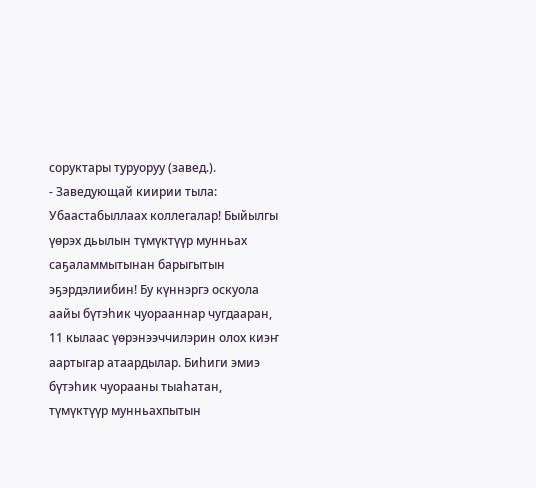соруктары туруоруу (завед.).
- Заведующай киирии тыла:
Убаастабыллаах коллегалар! Быйылгы үѳрэх дьылын түмүктүүр мунньах саҕаламмытынан барыгытын эҕэрдэлиибин! Бу күннэргэ оскуола аайы бүтэһик чуорааннар чугдааран, 11 кылаас үөрэнээччилэрин олох киэҥ аартыгар атаардылар. Биһиги эмиэ бүтэһик чуорааны тыаһатан, түмүктүүр мунньахпытын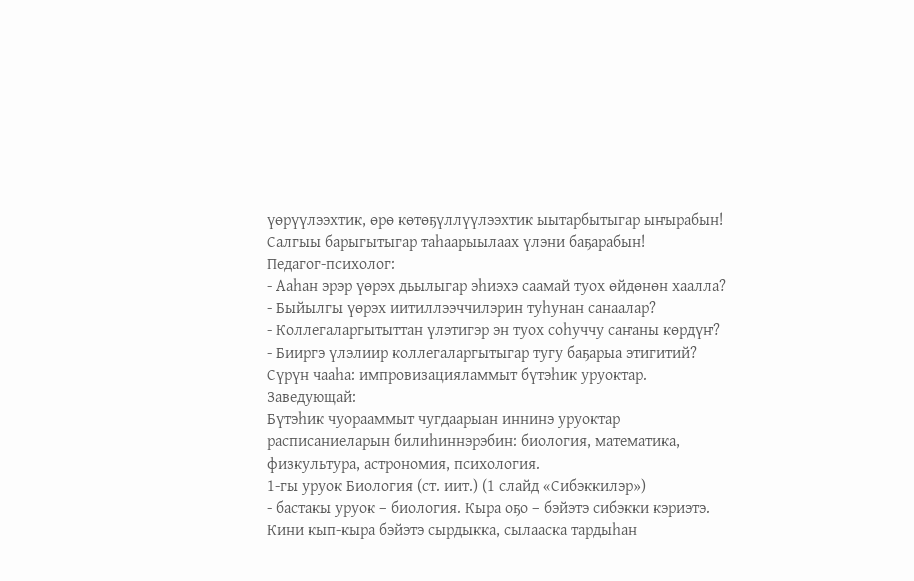үѳрүүлээхтик, өрө көтөҕүллүүлээхтик ыытарбытыгар ыҥырабын! Салгыы барыгытыгар таһаарыылаах үлэни баҕарабын!
Педагог-психолог:
- Ааһан эрэр үөрэх дьылыгар эһиэхэ саамай туох өйдөнөн хаалла?
- Быйылгы үөрэх иитиллээччилэрин туһунан санаалар?
- Коллегаларгытыттан үлэтигэр эн туох соһуччу саҥаны көрдүҥ?
- Бииргэ үлэлиир коллегаларгытыгар тугу баҕарыа этигитий?
Сүрүн чааһа: импровизацияламмыт бүтэһик уруоктар.
Заведующай:
Бүтэһик чуорааммыт чугдаарыан иннинэ уруоктар расписаниеларын билиһиннэрэбин: биология, математика, физкультура, астрономия, психология.
1-гы уруок Биология (ст. иит.) (1 слайд «Сибэккилэр»)
- бастакы уруок – биология. Кыра оҕо – бэйэтэ сибэкки кэриэтэ. Кини кып-кыра бэйэтэ сырдыкка, сылааска тардыһан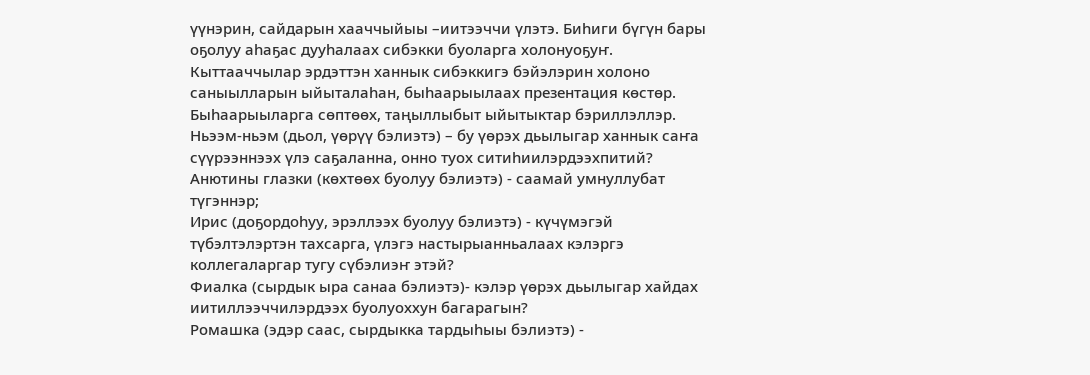үүнэрин, сайдарын хааччыйыы –иитээччи үлэтэ. Биһиги бүгүн бары оҕолуу аһаҕас дууһалаах сибэкки буоларга холонуоҕуҥ. Кыттааччылар эрдэттэн ханнык сибэккигэ бэйэлэрин холоно саныылларын ыйыталаһан, быһаарыылаах презентация кѳстѳр. Быһаарыыларга сѳптѳѳх, таңыллыбыт ыйытыктар бэриллэллэр.
Ньээм-ньэм (дьол, үөрүү бэлиэтэ) – бу үөрэх дьылыгар ханнык саҥа сүүрээннээх үлэ саҕаланна, онно туох ситиһиилэрдээхпитий?
Анютины глазки (көхтөөх буолуу бэлиэтэ) - саамай умнуллубат түгэннэр;
Ирис (доҕордоһуу, эрэллээх буолуу бэлиэтэ) - күчүмэгэй түбэлтэлэртэн тахсарга, үлэгэ настырыанньалаах кэлэргэ коллегаларгар тугу сүбэлиэҥ этэй?
Фиалка (сырдык ыра санаа бэлиэтэ)- кэлэр үөрэх дьылыгар хайдах иитиллээччилэрдээх буолуоххун багарагын?
Ромашка (эдэр саас, сырдыкка тардыһыы бэлиэтэ) -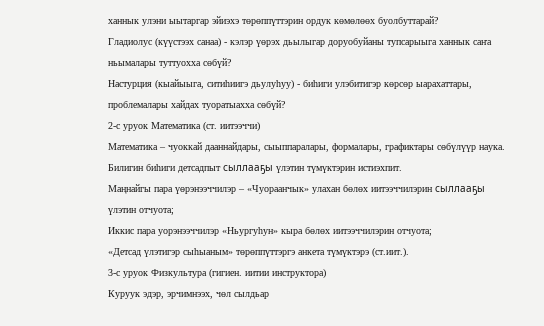ханнык улэни ыытаргар эйиэхэ төрөппүттэрин ордук көмөлөөх буолбуттарай?
Гладиолус (күүстээх санаа) - кэлэр үөрэх дьылыгар доруобуйаны тупсарыыга ханнык саҥа ньымалары туттуохха сөбүй?
Настурция (кыайыыга, ситиһиигэ дьулуһуу) - биһиги улэбитигэр көрсөр ыарахаттары, проблемалары хайдах туоратыахха сөбүй?
2-с уруок Математика (ст. иитээччи)
Математика – чуоккай дааннайдары, сыыппаралары, формалары, графиктары сѳбүлүүр наука. Билигин биһиги детсадпыт сыллааҕы үлэтин түмүктэрин истиэхпит.
Маңнайгы пара үѳрэнээччилэр – «Чуораанчык» улахан бөлөх иитээччилэрин сыллааҕы үлэтин отчуота;
Иккис пара уорэнээччилэр «Ньургуһун» кыра бөлөх иитээччилэрин отчуота;
«Детсад үлэтигэр сыһыаным» төрөппүттэргэ анкета түмүктэрэ (ст.иит.).
3-с уруок Физкультура (гигиен. иитии инструктора)
Куруук эдэр, эрчимнээх, чөл сылдьар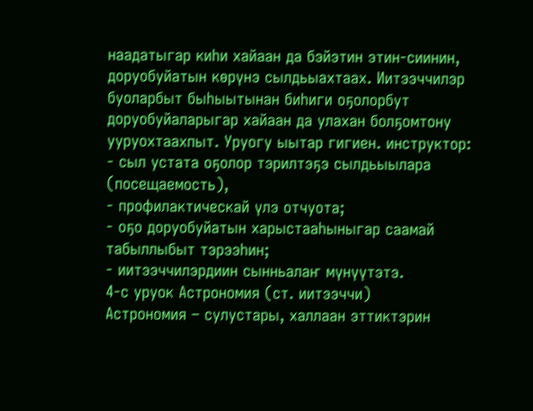наадатыгар киһи хайаан да бэйэтин этин-сиинин, доруобуйатын көрүнэ сылдьыахтаах. Иитээччилэр буоларбыт быһыытынан биһиги оҕолорбут доруобуйаларыгар хайаан да улахан болҕомтону ууруохтаахпыт. Уруогу ыытар гигиен. инструктор:
- сыл устата оҕолор тэрилтэҕэ сылдьыылара (посещаемость),
- профилактическай үлэ отчуота;
- оҕо доруобуйатын харыстааһыныгар саамай табыллыбыт тэрээһин;
- иитээччилэрдиин сынньалаҥ мүнүүтэтэ.
4-с уруок Астрономия (ст. иитээччи)
Астрономия – сулустары, халлаан эттиктэрин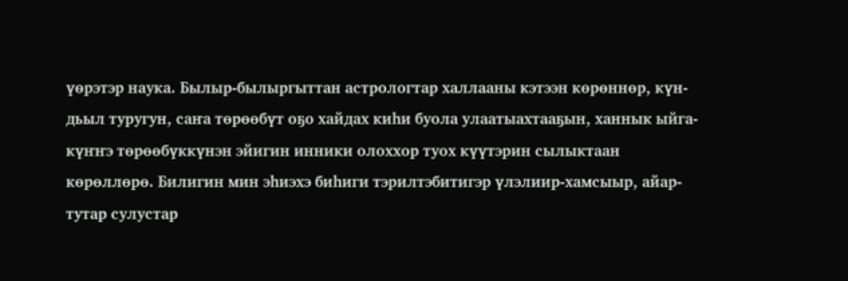үѳрэтэр наука. Былыр-былыргыттан астрологтар халлааны кэтээн көрөннөр, күн-дьыл туругун, саҥа төрөөбүт оҕо хайдах киһи буола улаатыахтааҕын, ханнык ыйга-күҥҥэ төрөөбүккүнэн эйигин инники олоххор туох күүтэрин сылыктаан көрөллөрө. Билигин мин эһиэхэ биһиги тэрилтэбитигэр үлэлиир-хамсыыр, айар-тутар сулустар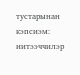тустарынан кэпсиэм: иитээччилэр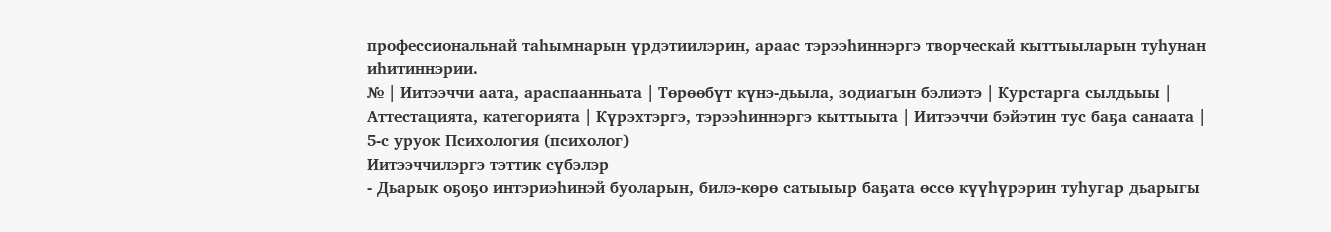профессиональнай таһымнарын үрдэтиилэрин, араас тэрээһиннэргэ творческай кыттыыларын туһунан иһитиннэрии.
№ | Иитээччи аата, араспаанньата | Төрөөбүт күнэ-дьыла, зодиагын бэлиэтэ | Курстарга сылдьыы | Аттестацията, категорията | Күрэхтэргэ, тэрээһиннэргэ кыттыыта | Иитээччи бэйэтин тус баҕа санаата |
5-с уруок Психология (психолог)
Иитээччилэргэ тэттик сүбэлэр
- Дьарык оҕоҕо интэриэһинэй буоларын, билэ-көрө сатыыыр баҕата өссө күүһүрэрин туһугар дьарыгы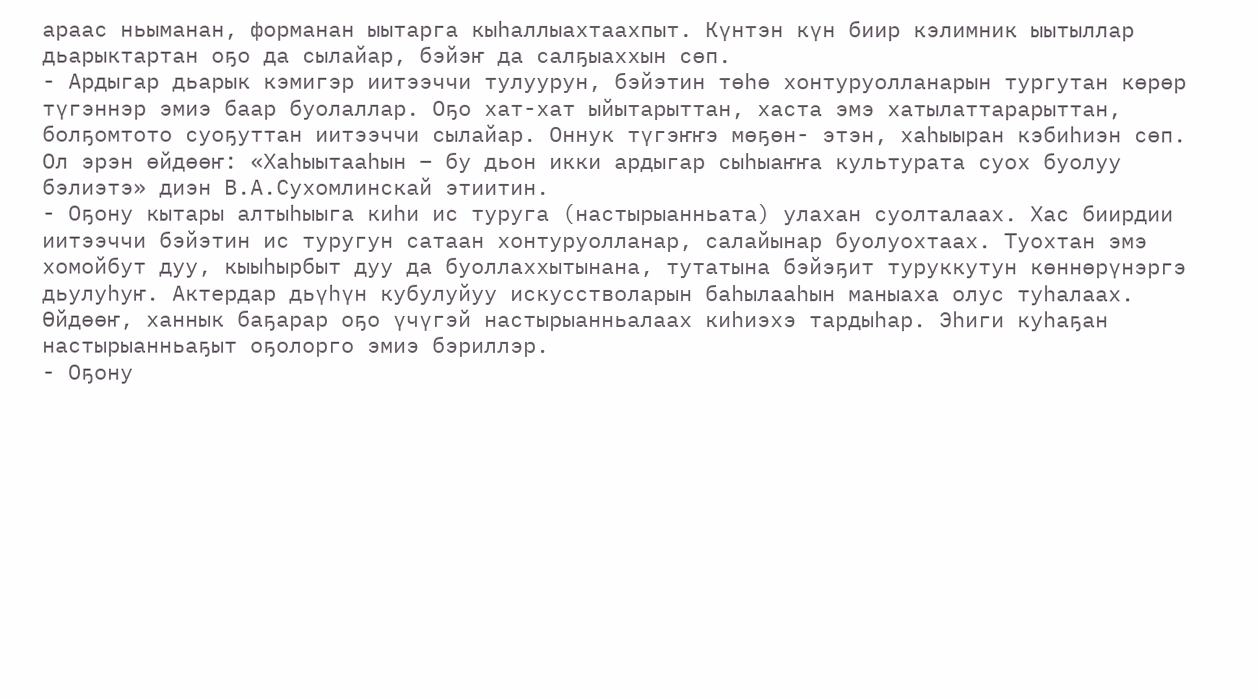араас ньыманан, форманан ыытарга кыһаллыахтаахпыт. Күнтэн күн биир кэлимник ыытыллар дьарыктартан оҕо да сылайар, бэйэҥ да салҕыаххын сөп.
- Ардыгар дьарык кэмигэр иитээччи тулуурун, бэйэтин төһө хонтуруолланарын тургутан көрөр түгэннэр эмиэ баар буолаллар. Оҕо хат-хат ыйытарыттан, хаста эмэ хатылаттарарыттан, болҕомтото суоҕуттан иитээччи сылайар. Оннук түгэҥҥэ мөҕөн- этэн, хаһыыран кэбиһиэн сөп. Ол эрэн өйдөөҥ: «Хаһыытааһын – бу дьон икки ардыгар сыһыаҥҥа культурата суох буолуу бэлиэтэ» диэн В.А.Сухомлинскай этиитин.
- Оҕону кытары алтыһыыга киһи ис туруга (настырыанньата) улахан суолталаах. Хас биирдии иитээччи бэйэтин ис туругун сатаан хонтуруолланар, салайынар буолуохтаах. Туохтан эмэ хомойбут дуу, кыыһырбыт дуу да буоллаххытынана, тутатына бэйэҕит туруккутун көннөрүнэргэ дьулуһуҥ. Актердар дьүһүн кубулуйуу искусстволарын баһылааһын маныаха олус туһалаах. Өйдөөҥ, ханнык баҕарар оҕо үчүгэй настырыанньалаах киһиэхэ тардыһар. Эһиги куһаҕан настырыанньаҕыт оҕолорго эмиэ бэриллэр.
- Оҕону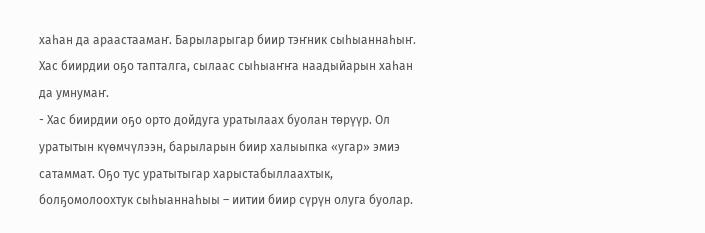хаһан да араастаамаҥ. Барыларыгар биир тэҥник сыһыаннаһыҥ. Хас биирдии оҕо тапталга, сылаас сыһыаҥҥа наадыйарын хаһан да умнумаҥ.
- Хас биирдии оҕо орто дойдуга уратылаах буолан төрүүр. Ол уратытын күөмчүлээн, барыларын биир халыыпка «угар» эмиэ сатаммат. Оҕо тус уратытыгар харыстабыллаахтык, болҕомолоохтук сыһыаннаһыы – иитии биир сүрүн олуга буолар.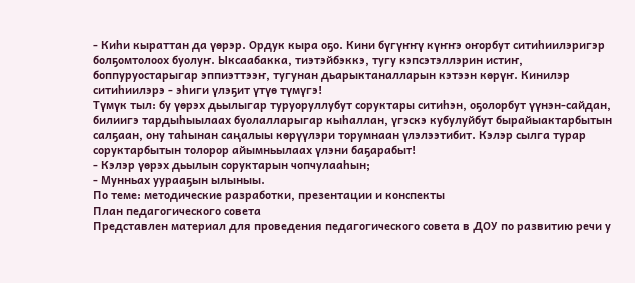- Киһи кыраттан да үөрэр. Ордук кыра оҕо. Кини бүгүҥҥү күҥҥэ оҥорбут ситиһиилэригэр болҕомтолоох буолуҥ. Ыксаабакка, тиэтэйбэккэ, тугу кэпсэтэллэрин истиҥ, боппуруостарыгар эппиэттээҥ, тугунан дьарыктаналларын кэтээн көрүҥ. Кинилэр ситиһиилэрэ - эһиги үлэҕит үтүө түмүгэ!
Түмүк тыл: бу үѳрэх дьылыгар туруоруллубут соруктары ситиһэн, оҕолорбут үүнэн-сайдан, билиигэ тардыһыылаах буолалларыгар кыһаллан, үгэскэ кубулуйбут бырайыактарбытын салҕаан, ону таһынан саңалыы кѳрүүлэри торумнаан үлэлээтибит. Кэлэр сылга турар соруктарбытын толорор айымньылаах үлэни баҕарабыт!
- Кэлэр үѳрэх дьылын соруктарын чопчулааһын;
- Мунньах уурааҕын ылыныы.
По теме: методические разработки, презентации и конспекты
План педагогического совета
Представлен материал для проведения педагогического совета в ДОУ по развитию речи у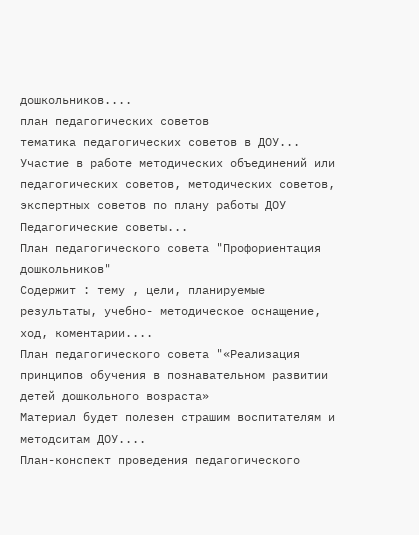дошкольников....
план педагогических советов
тематика педагогических советов в ДОУ...
Участие в работе методических объединений или педагогических советов, методических советов, экспертных советов по плану работы ДОУ
Педагогические советы...
План педагогического совета "Профориентация дошкольников"
Содержит : тему , цели, планируемые результаты, учебно- методическое оснащение, ход, коментарии....
План педагогического совета "«Реализация принципов обучения в познавательном развитии детей дошкольного возраста»
Материал будет полезен страшим воспитателям и методситам ДОУ....
План-конспект проведения педагогического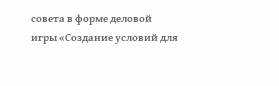совета в форме деловой игры «Создание условий для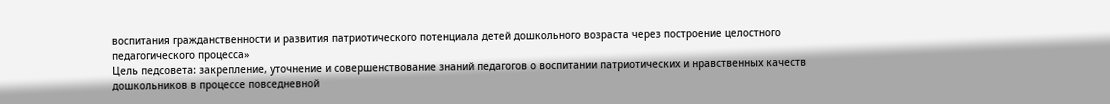воспитания гражданственности и развития патриотического потенциала детей дошкольного возраста через построение целостного педагогического процесса»
Цель педсовета: закрепление, уточнение и совершенствование знаний педагогов о воспитании патриотических и нравственных качеств дошкольников в процессе повседневной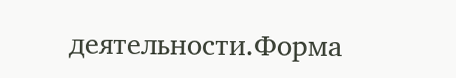деятельности.Форма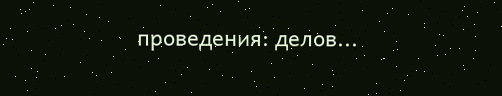проведения: делов...